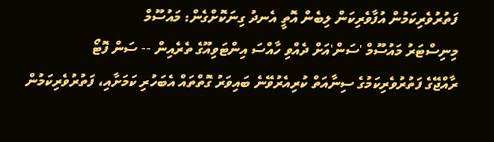ފަތުރުވެރިކަމުން އުފާވެރިކަން ލިބެން އޮތީ އެނދު ގިނަކޮށްގެން: މައުސޫމް
މިނިސްޓަރު މައުސޫމް 'ސަން'އަށް ދެއްވި ހާއްސަ އިންޓަވިއޫގެ ތެރެއިން -- ސަން ފޮޓޯ
ރާއްޖޭގެ ފަތުރުވެރިކަމުގެ ސިނާއަތް ކުރިއެރުވޭނެ ބައިވަރު ގޮތްތައް އެބަހުރި ކަމަށާއި، ފަތުރުވެރިކަމުން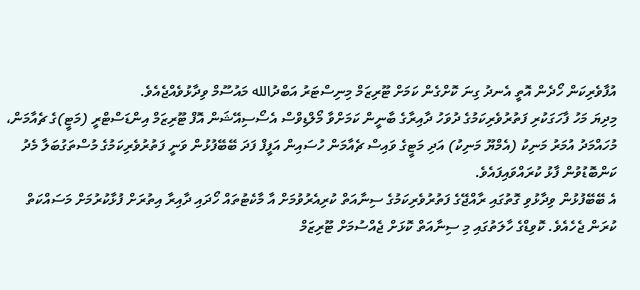އުފާވެރިކަން ހޯދެން އޮތީ އެނދު ގިނަ ކޮށްގެން ކަމަށް ޓޫރިޒަމް މިނިސްޓަރު އަބްދުالله މައުސޫމް ވިދާޅުވެއްޖެއެވެ.
މިދިޔަ މަހު ފާހަގަކުރި ފަތުރުވެރިކަމުގެ ދުވަހު ދާއިރާގެ ބާނީން ކަމަށްވާ މޯލްޑިވްސް އެސޯސިއޭޝަން އޮފް ޓޫރިޒަމް އިންޑަސްޓްރީ (މަޓީ)ގެ ޗެއާމަން، މުހައްމަދު އުމަރު މަނިކު (އެމްޔޫ މަނިކު) އަދި މަޓީގެ ވައިސް ޗެއާމަން ހުސައިން އަފީފް ފަދަ ބޭބޭފުޅުން ވަނީ ފަތުރުވެރިކަމުގެ މުސްތަގުބަލާ މެދު ކަންބޮޑުވުން ފާޅު ކުރައްވައިފައެވެ.
އެ ބޭބޭފުޅުން ވިދާޅުވި ގޮތުގައި ރާއްޖޭގެ ފަތުރުވެރިކަމުގެ ސިނާއަތް ކުރިއެރުވުމަށް އާ މާކެޓުތައް ހޯދައި ދާއިރާ އިތުރަށް ފުޅާކުރުމަށް މަސައްކަތް ކުރަން ޖެހެއެވެ. ކޮވިޑްގެ ހާލަތުގައި މި ސިނާއަތް ކޮޅަށް ޖެއްސުމަށް ޓޫރިޒަމް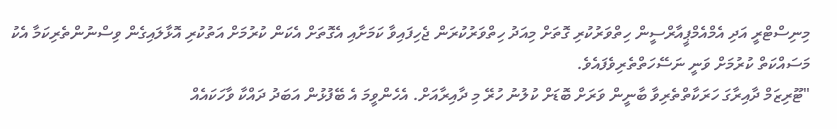މިނިސްޓްރީ އަދި އެމްއެމްޕީއާރްސީން ހިތްވަރުކުރި ގޮތަށް މިއަދު ހިތްވަރުކުރަން ޖެހިފައިވާ ކަމަށާއި އެގޮތަށް އެކަން ކުރުމަށް އަތުކުރި އޮޅާލައިގެން ވިސްނުންތެރިކަމާ އެކު މަސައްކަތް ކުރުމަށް ވަނީ ނަސޭހަތްތެރިވެފައެވެ.
"ޓޫރިޒަމް ދާއިރާގަ ހަރަކާތްތެރިވާ ބާނީން ވަރަށް ބޮޑަށް ކުލުނު ހުރޭ މި ދާއިރާއަށް. އެހެންވީމަ އެ ބޭފުޅުން އަބަދު ދައްކާ ވާހަކައެއް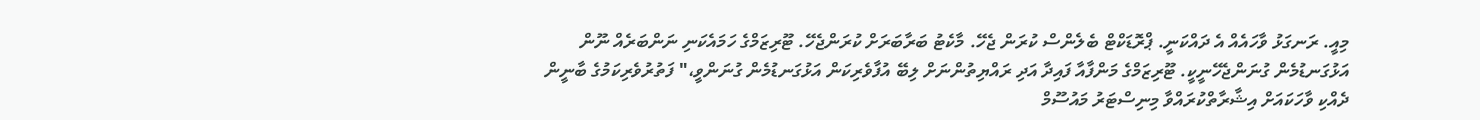މިއީ. ރަނގަޅު ވާހައެއް އެ ދައްކަނީ. ޕްރޮޑަކްޓް ބެލެންސް ކުރަން ޖެހޭ. މާކެޓު ބަރާބަރަށް ކުރަންޖެހޭ. ޓޫރިޒަމްގެ ހަމައެކަނި ނަންބަރެއް ނޫން އަޅުގަނޑުމެން ގުނަންޖެހޭނީކީ. ޓޫރިޒަމްގެ މަންފާއާ ފައިދާ އަދި ރައްޔިތުންނަށް ލިބޭ އުފާވެރިކަން އަޅުގަނޑުމެން ގުނަންވީ،" ފަތުރުވެރިކަމުގެ ބާނީން ދެއްކި ވާހަކައަށް އިޝާރާތްކުރައްވާ މިނިސްޓަރު މައުސޫމް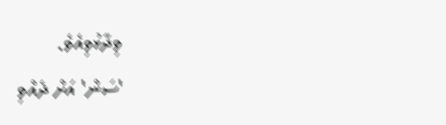ވިދާޅުވިއެވެ.
'ސަން' އަށް ދެއްވި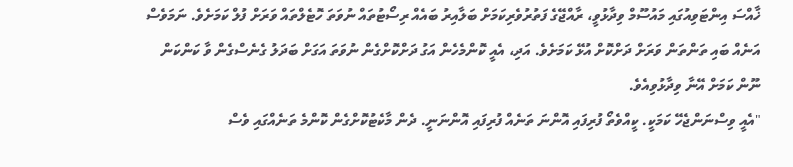ޚާއްސަ އިންޓަވިއުގައި މައުސޫމް ވިދާޅުވީ، ރާއްޖޭގެ ފަތުރުވެރިކަމަށް ބަލާއިރު ބައެއް ރިސޯޓުތައް ނުވަތަ ހޮޓެލްތައް ވަރަށް ފުލް ކަމަށެވެ. ނަމަވެސް އަނެއް ބައި ތަންތަން ވަރަށް ދަށްކޮށް އުޅޭ ކަމަށެވެ. އަދި، އެއީ ކޮންމެހެން އަގު ދަށްކޮށްގެން ނުވަތަ އަގަށް ބަދަލު ގެނެސްގެން ވާ ކަންކަން ނޫން ކަމަށް އޭނާ ވިދާޅުވިއެވެ.
"އެއީ ވިސްނަންޖެހޭ ކަމަކީ. ކީއްވެތޯ ފުރިފައި އޮންނަ ތަނެއް ފުރިފައި އޮންނަނީ. ދެން މާކެޓުކޮށްގެން ކޮންމެ ތަނެއްގައި ވެސް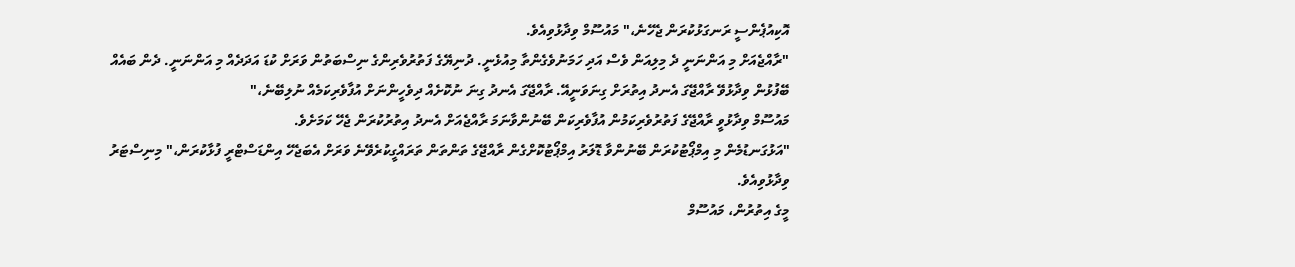އޮކިއުޕެންސީ ރަނގަޅުކުރަން ޖެހޭނެ،" މައުސޫމް ވިދާޅުވިއެވެ.
"ރާއްޖެއަށް މި އަންނަނީ ދެ މިލިއަން ވެސް އަދި ހަމަނުވެގެންތާ މިއުޅެނީ. ދުނިޔޭގެ ފަތުރުވެރިންގެ ނިސްބަތުން ވަރަށް ކުޑަ އަދަދެއް މި އަންނަނީ. ދެން ބައެއް ބޭފުޅުން ވިދާޅުވޭ ރާއްޖޭގަ އެނދު އިތުރަށް ގިނަވަނީއޭ. ރާއްޖޭގަ އެނދު ގިނަ ނުކޮށެއް ދިވެހީންނަށް އުފާވެރިކަމެއް ނުލިބޭނެ،"
މައުސޫމް ވިދާޅުވީ ރާއްޖޭގެ ފަތުރުވެރިކަމުން އުފާވެރިކަން ބޭނުންވާނަމަ ރާއްޖެއަށް އެނދު އިތުރުކުރަން ޖެހޭ ކަމަށެވެ.
"އަޅުގަނޑުމެން މި އިމްޕޯޓުކުރަން ބޭނުންވާ ޑޮލަރު އިމްޕޯޓުކޮށްގެން ރާއްޖޭގެ ތަންތަން ތަރައްގީކުރެވޭނެ ވަރަށް އެބަޖެހޭ އިންޑަސްޓްރީ ފުޅާކުރަން،" މިނިސްޓަރު ވިދާޅުވިއެވެ.
މީގެ އިތުރުން، މައުސޫމް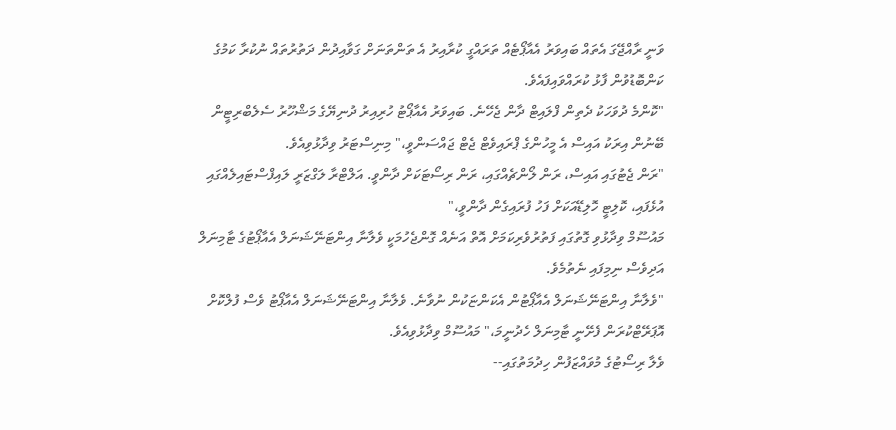ވަނީ ރާއްޖޭގަ އެތައް ބައިވަރު އެއާޕޯޓެއް ތަރައްގީ ކުރާއިރު އެ ތަންތަނަށް ގަވާއިދުން ދަތުރުތައް ނުކުރާ ކަމުގެ ކަންބޮޑުވުން ފާޅު ކުރައްވައިފައެވެ.
"ކޮންމެ ދުވަހަކު ދެތިން ފްލައިޓް ދާން ޖެހޭނެ. ބައިވަރު އެއާޕޯޓު ހުރިއިރު ދުނިޔޭގެ މަޝްހޫރު ސެލެބްރިޓީން ބޭނުން އިރަކު އައިސް އެ މީހުންގެ ޕްރައިވެޓް ޖެޓް ޖައްސަންވީ،" މިނިސްޓަރު ވިދާޅުވިއެވެ.
"ރަން ޖެޓުގައި އައިސް، ރަން ލޯންޗެއްގައި، ރަން ރިސޯޓަކަށް ދާންވީ. އަލްޓްރާ ލަގްޒަރީ ލައިފްސްޓައިލެއްގައި އުޅެފައި، ކޮލިޓީ ހޮލިޑޭއަކަށް ފަހު ފުރައިގެން ދާންވީ،"
މައުސޫމް ވިދާޅުވި ގޮތުގައި ފަތުރުވެރިކަމަށް އޮތް އަނެއް ގޮންޖެހުމަކީ ވެލާނާ އިންޓަނޭޝަނަލް އެއާޕޯޓުގެ ޓާމިނަލް އަދިވެސް ނިމިފައި ނެތުމެވެ.
"ވެލާނާ އިންޓަނޭޝަނަލް އެއާޕޯޓުން އެކަންޏަކުން ނުވާނެ. ވެލާނާ އިންޓަނޭޝަނަލް އެއާޕޯޓު ވެސް ފުލްކޮށް އޮޕަރޭޓްކުރަން ފެށޭނީ ޓާމިނަލް ހެދުނީމަ،" މައުސޫމް ވިދާޅުވިއެވެ.
ވެލާ ރިސޯޓުގެ މުވައްޒަފުން ހިދުމަތުގައި--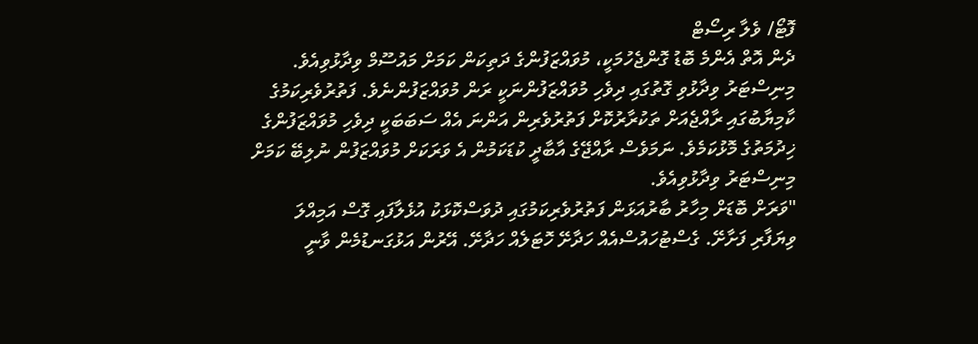ފޮޓޯ/ ވެލާ ރިސޯޓް
ދެން އޮތް އެންމެ ބޮޑު ގޮންޖެހުމަކީ، މުވައްޒަފުންގެ ދަތިކަން ކަމަށް މައުސޫމް ވިދާޅުވިއެވެ. މިނިސްޓަރު ވިދާޅުވި ގޮތުގައި ދިވެހި މުވައްޒަފުންނަކީ ރަން މުވައްޒަފުންނެވެ. ފަތުރުވެރިކަމުގެ ކާމިޔާބުގައި ރާއްޖެއަށް ތަކުރާރުކޮށް ފަތުރުވެރިން އަންނަ އެއް ސަބަބަކީ ދިވެހި މުވައްޒަފުންގެ ޚިދުމަތުގެ މޮޅުކަމެވެ. ނަމަވެސް ރާއްޖޭގެ އާބާދީ ކުޑަކަމުން އެ ވަރަކަށް މުވައްޒަފުން ނުލިބޭ ކަމަށް މިނިސްޓަރު ވިދާޅުވިއެވެ.
"ވަރަށް ބޮޑަށް މިހާރު ބާރުއަޅަން ފަތުރުވެރިކަމުގައި ދުވަސްކޮޅަކު އުޅެލާފައި ގޮސް އަމިއްލަ ވިޔަފާރި ފަށާށޭ. ގެސްޓުހައުސްއެއް ހަދާށޭ ހޮޓަލެއް ހަދާށޭ. އޭރުން އަޅުގަނޑުމެން ވާނީ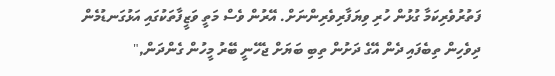ފަތުރުވެރިކަމާ ގުޅުން ހުރި ވިޔަފާރިވެރިންނަށް. އޭރުން ވެސް މަތީ ވަޒީފާތަކުގައި އަޅުގަނޑުމެން ދިވެހިން ތިބެފައި ދެން އޭގެ ދަށުން ތިބި ބަޔަށް ޖެހޭނީ ބޭރު މީހުން ގެންދަން,"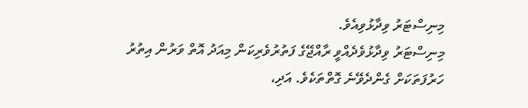މިނިސްޓަރު ވިދާޅުވިއެވެ.
މިނިސްޓަރު ވިދާޅުވެދެއްވީ ރާއްޖޭގެ ފަތުރުވެރިކަން މިއަދު އޮތް ވަރުން އިތުރު ހަރުފަތަކަށް ގެންދެވޭނެ ގޮތްތަކެވެ. އަދި،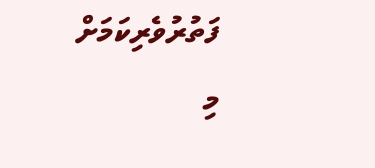ފަތުރުވެރިކަމަށް މި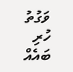ވަގުތު ހުރި ބައެއް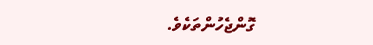ގޮންޖެހުންތަކެވެ.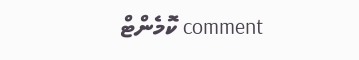comment ކޮމެންޓް